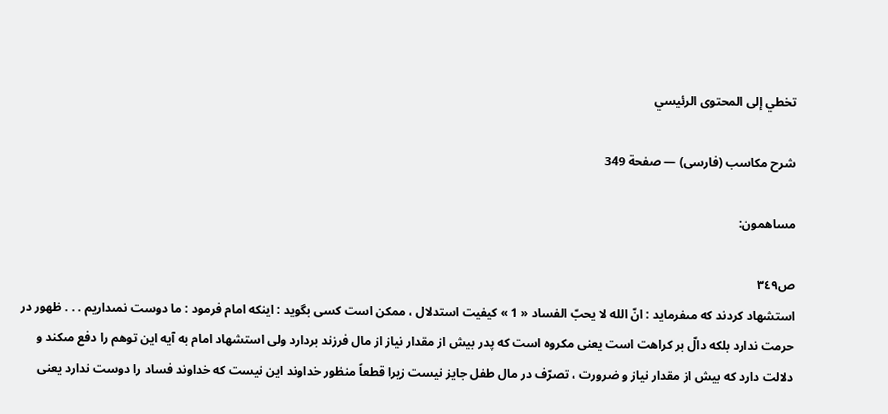تخطي إلى المحتوى الرئيسي

شرح مكاسب (فارسى) — صفحة 349

مساهمون:

ص٣٤٩
استشهاد كردند كه مىفرمايد : انّ الله لا يحبّ الفساد « 1 » كيفيت استدلال ، ممكن است كسى بگويد : اينكه امام فرمود : ما دوست نمىداريم . . . ظهور در حرمت ندارد بلكه دالّ بر كراهت است يعنى مكروه است كه پدر بيش از مقدار نياز از مال فرزند بردارد ولى استشهاد امام به آيه اين توهم را دفع مىكند و دلالت دارد كه بيش از مقدار نياز و ضرورت ، تصرّف در مال طفل جايز نيست زيرا قطعاً منظور خداوند اين نيست كه خداوند فساد را دوست ندارد يعنى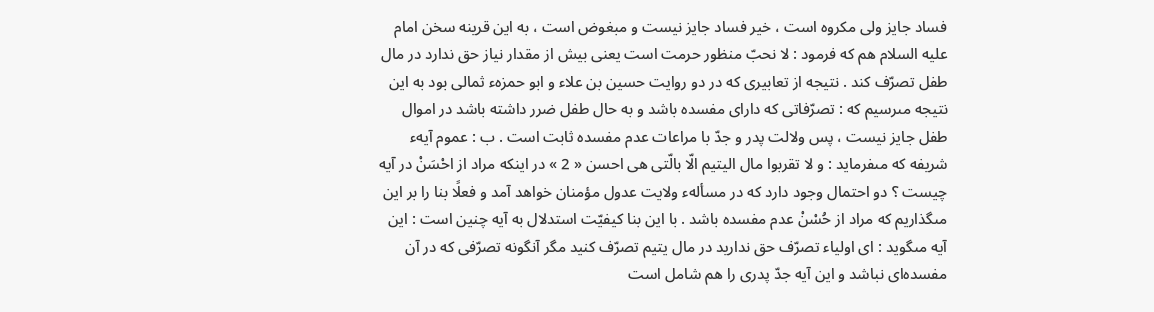فساد جايز ولى مكروه است ، خير فساد جايز نيست و مبغوض است ، به اين قرينه سخن امام عليه السلام هم كه فرمود : لا نحبّ منظور حرمت است يعنى بيش از مقدار نياز حق ندارد در مال طفل تصرّف كند . نتيجه از تعابيرى كه در دو روايت حسين بن علاء و ابو حمزهء ثمالى بود به اين نتيجه مىرسيم كه : تصرّفاتى كه داراى مفسده باشد و به حال طفل ضرر داشته باشد در اموال طفل جايز نيست ، پس ولالت پدر و جدّ با مراعات عدم مفسده ثابت است . ب : عموم آيهء شريفه كه مىفرمايد : و لا تقربوا مال اليتيم الّا بالّتى هى احسن « 2 » در اينكه مراد از احْسَنْ در آيه چيست ؟ دو احتمال وجود دارد كه در مسألهء ولايت عدول مؤمنان خواهد آمد و فعلًا بنا را بر اين مىگذاريم كه مراد از حُسْنْ عدم مفسده باشد . با اين بنا كيفيّت استدلال به آيه چنين است : اين آيه مىگويد : اى اولياء تصرّف حق نداريد در مال يتيم تصرّف كنيد مگر آنگونه تصرّفى كه در آن مفسده‌اى نباشد و اين آيه جدّ پدرى را هم شامل است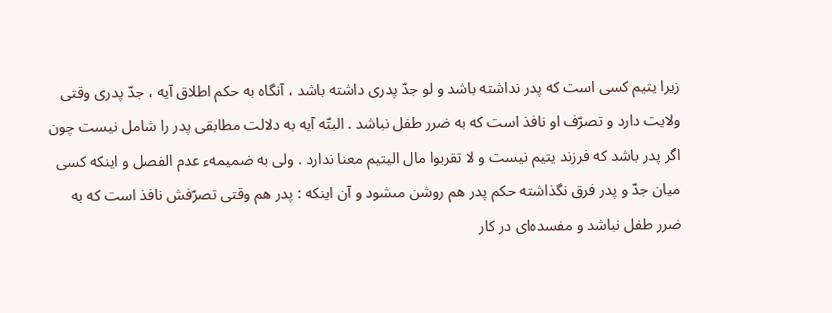زيرا يتيم كسى است كه پدر نداشته باشد و لو جدّ پدرى داشته باشد ، آنگاه به حكم اطلاق آيه ، جدّ پدرى وقتى ولايت دارد و تصرّف او نافذ است كه به ضرر طفل نباشد . البتّه آيه به دلالت مطابقى پدر را شامل نيست چون اگر پدر باشد كه فرزند يتيم نيست و لا تقربوا مال اليتيم معنا ندارد . ولى به ضميمهء عدم الفصل و اينكه كسى ميان جدّ و پدر فرق نگذاشته حكم پدر هم روشن مىشود و آن اينكه : پدر هم وقتى تصرّفش نافذ است كه به ضرر طفل نباشد و مفسده‌اى در كار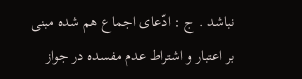نباشد . ج : ادّعاى اجماع هم شده مبنى بر اعتبار و اشتراط عدم مفسده در جواز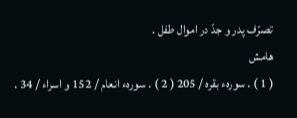تصرّف پدر و جدّ در اموال طفل .
هامش
( 1 ) . سورهء بقره / 205 ( 2 ) . سورهء انعام / 152 و اسراء / 34 .